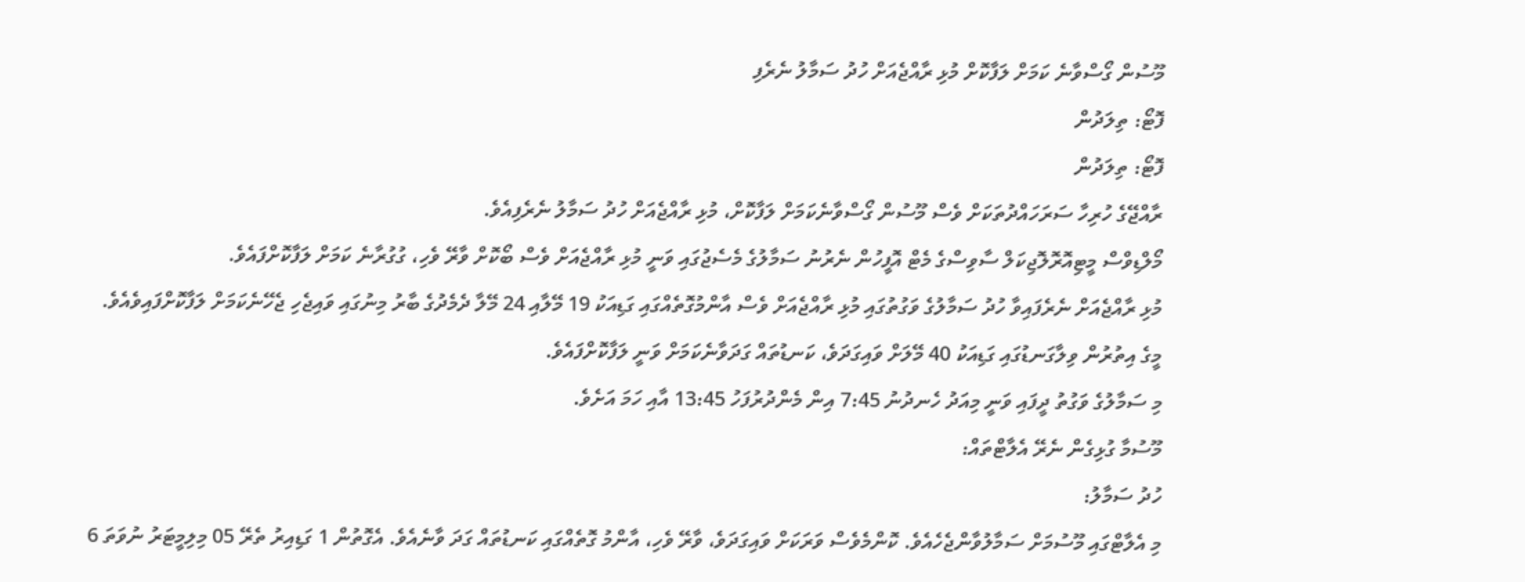މޫސުން ގޯސްވާނެ ކަމަށް ލަފާކޮށް މުޅި ރާއްޖެއަށް ހުދު ސަމާލު ނެރެފި
ފޮޓޯ: ތިލަދުން
ފޮޓޯ: ތިލަދުން
ރާއްޖޭގެ ހުރިހާ ސަރަހައްދުތަކަށް ވެސް މޫސުން ގޯސްވާނެކަމަށް ލަފާކޮށް، މުޅި ރާއްޖެއަށް ހުދު ސަމާލު ނެރެފިއެވެ.
މޯލްޑިވްސް މީޓިއޮރޮލޮޖިކަލް ސާވިސްގެ މެޓް އޮފީހުން ނެރުނު ސަމާލުގެ މެސެޖުގައި ވަނީ މުޅި ރާއްޖެއަށް ވެސް ބޯކޮށް ވާރޭ ވެހި، ގުގުރާނެ ކަމަށް ލަފާކޮށްފައެވެ.
މުޅި ރާއްޖެއަށް ނެރެފައިވާ ހުދު ސަމާލުގެ ވަގުތުގައި މުޅި ރާއްޖެއަށް ވެސް އާންމުގޮތެއްގައި ގަޑިއަކު 19 މޭލާއި 24 މޭލާ ދެމެދުގެ ބާރު މިނުގައި ވައިޖެހި ޖެހޭނެކަމަށް ލަފާކޮށްފައިވެއެވެ.
މީގެ އިތުރުން ވިލާގަނޑުގައި ގަޑިއަކު 40 މޭލަށް ވައިގަދަވެ، ކަނޑުތައް ގަދަވާނެކަމަށް ވަނީ ލަފާކޮށްފައެވެ.
މި ސަމާލުގެ ވަގުތު ދީފައި ވަނީ މިއަދު ހެނދުނު 7:45 އިން މެންދުރުފަހު 13:45 އާއި ހަމަ އަށެވެ.
މޫސުމާ ގުޅިގެން ނެރޭ އެލާޓްތައް:
ހުދު ސަމާލު:
މި އެލާޓްގައި މޫސުމަށް ސަމާލުވާންޖެހެއެވެ. ކޮންމެވެސް ވަރަކަށް ވައިގަދަވެ، ވާރޭ ވެހި، އާންމު ގޮތެއްގައި ކަނޑުތައް ގަދަ ވާނެއެވެ. އެގޮތުން 1 ގަޑިއިރު ތެރޭ 05 މިލިމީޓަރު ނުވަތަ 6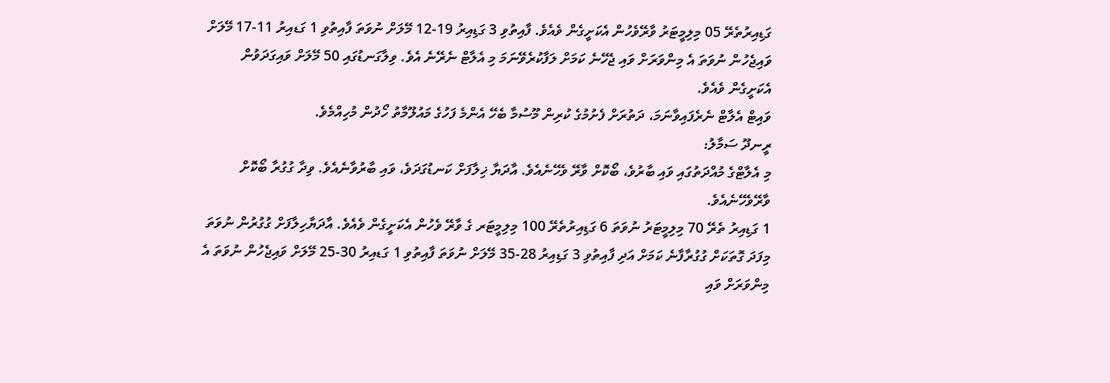ގަޑިއިރުތެރޭ 05 މިލިމީޓަރު ވާރޭވެހުން އެކަށީގެން ވެއެވެ. ފާއިތުވި 3 ގަޑިއިރު 19-12 މޭލަށް ނުވަތަ ފާއިތުވި 1 ގަޑއިރު 11-17 މޭލަށް ވައިޖެހުން ނުވަތަ އެ މިންވަރަށް ވައި ޖެހޭނެ ކަމަށް ލަފާކުރެވޭނަމަ މި އެލާޓް ނެރޭނެ އެވެ. ވިލާގަނޑުގައި 50 މޭލަށް ވައިގަދަވުން އެކަށީގެން ވެއެވެ.
ވައިޓް އެލާޓް ނެރެފައިވާނަމަ، ދަތުރަށް ފެށުމުގެ ކުރިން މޫސުމާ ބެހޭ އެންމެ ފަހުގެ މައުލޫމާތު ހޯދުން މުހިއްމެވެ.
ރީނދޫ ސަމާލު:
މި އެލާޓްގެ މުއްދަތުގައި ވައި ބާރުވެ، ބޯކޮށް ވާރޭ ވެހޭނެއެވެ. އާދަޔާ ޚިލާފަށް ކަނޑުގަދަވެ، ވައި ބާރުވާނެއެވެ. ވިދާ ގުގުރާ ބޯކޮށް ވާރޭވެހޭނެއެވެ.
1 ގަޑިއިރު ތެރޭ 70 މިލިމީޓަރު ނުވަތަ 6 ގަޑިއިރުތެރޭ 100 މިލިމީޓަރ ގެ ވާރޭ ވެހުން އެކަށީގެން ވެއެވެ. އާދަޔާހިލާފަށް ގުގުރުން ނުވަތަ މިފަދަ ގޮތަކަށް ގުގުރާފާނެ ކަމަށް އަދި ފާއިތުވި 3 ގަޑިއިރު 28-35 މޭލަށް ނުވަތަ ފާއިތުވި 1 ގަޑއިރު 30-25 މޭލަށް ވައިޖެހުން ނުވަތަ އެ މިންވަރަށް ވައި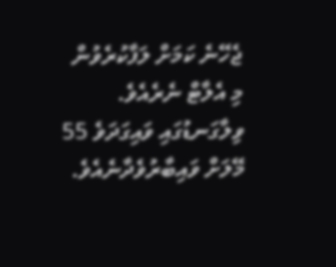ޖެހޭނެ ކަމަށް ލަފާކުރެވުން މި އެލާޓް ނެރެއެވެ. ވިލާގަނޑުގައި ވައިގަދަވެ 55 މޭލަށް ވައިބާރުވެދާނެއެވެ.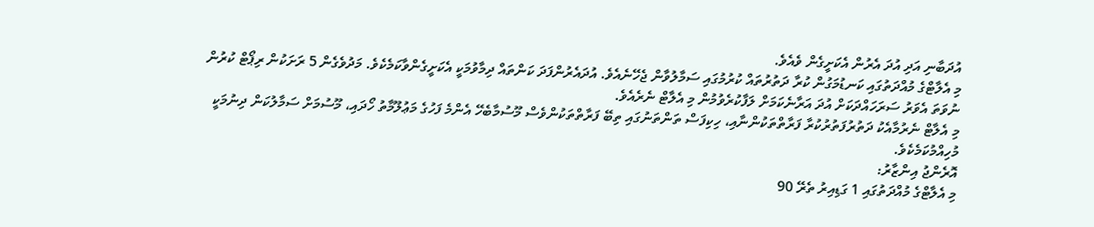އުދަބާނި އަދި އުދަ އެރުން އެކަށީގެން ވެއެވެ.
މި އެލާޓްގެ މުއްދަތުގައި ކަނޑުމަގުން ކުރާ ދަތުރުތައް ކުރުމުގައި ސަމާލުވާން ޖެހޭނެއެވެ. އުދައެރުންފަދަ ކަންތައް ދިމާވުމަކީ އެކަށީގެންވާކަމެކެވެ. މަދުވެގެން 5 ރަށަކުން ރިޕޯޓް ކުރުން ނުވަތަ އެވަރު ސަރަހައްދަކަށް އުދަ އަރާނެކަމަށް ލަފާކުރެވުމުން މި އެލާޓް ނެރެއެވެ.
މި އެލާޓް ނެރުމާއެކު ދަތުރުފަތުރުކުރާ ފަރާތްތަކުންނާއި، ހިކިފަސް ތަންތަނުގައި ތިބޭ ފަރާތްތަކުންވެސް މޫސުމާބެހޭ އެންމެ ފަހުގެ މަޢުލޫމާތު ހޯދައި، މޫސުމަށް ސަމާލުކަން ދިނުމަކީ މުހިއްމުކަމެކެވެ.
އޮރެންޖު އިންޒާރު:
މި އެލާޓްގެ މުއްދަތުގައި 1 ގަޑިއިރު ތެރޭ 90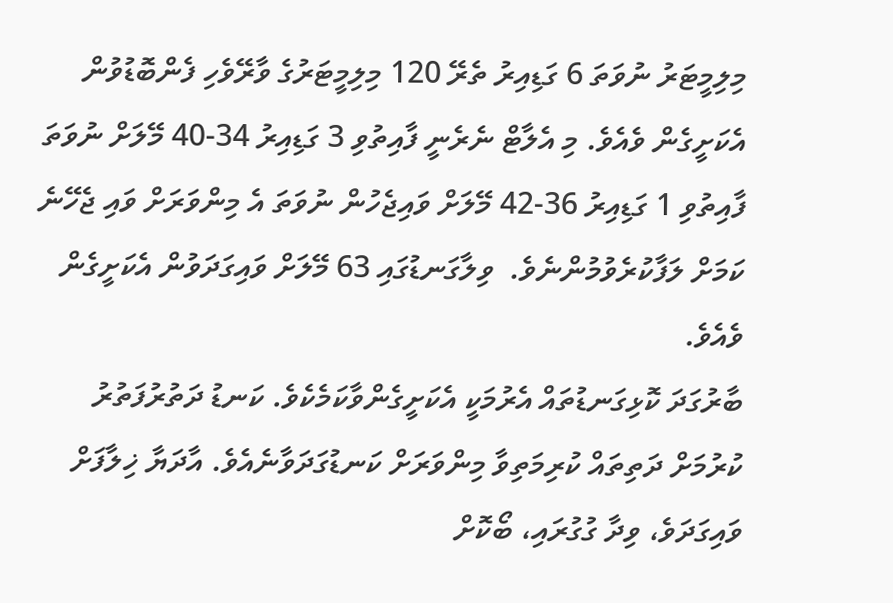މިލިމީޓަރު ނުވަތަ 6 ގަޑިއިރު ތެރޭ 120 މިލިމީޓަރުގެ ވާރޭވެހި ފެންބޮޑުވުން އެކަށީގެން ވެއެވެ. މި އެލާޓް ނެރެނީ ފާއިތުވި 3 ގަޑިއިރު 34-40 މޭލަށް ނުވަތަ ފާއިތުވި 1 ގަޑިއިރު 36-42 މޭލަށް ވައިޖެހުން ނުވަތަ އެ މިންވަރަށް ވައި ޖެހޭނެ ކަމަށް ލަފާކުރެވުމުންނެވެ.  ވިލާގަނޑުގައި 63 މޭލަށް ވައިގަދަވުން އެކަށީގެން ވެއެވެ.
ބާރުގަދަ ކޮޅިގަނޑުތައް އެރުމަކީ އެކަށީގެންވާކަމެކެވެ. ކަނޑު ދަތުރުފަތުރު ކުރުމަށް ދަތިތައް ކުރިމަތިވާ މިންވަރަށް ކަނޑުގަދަވާނެއެވެ. އާދަޔާ ޚިލާފަށް ވައިގަދަވެ، ވިދާ ގުގުރައި، ބޯކޮށް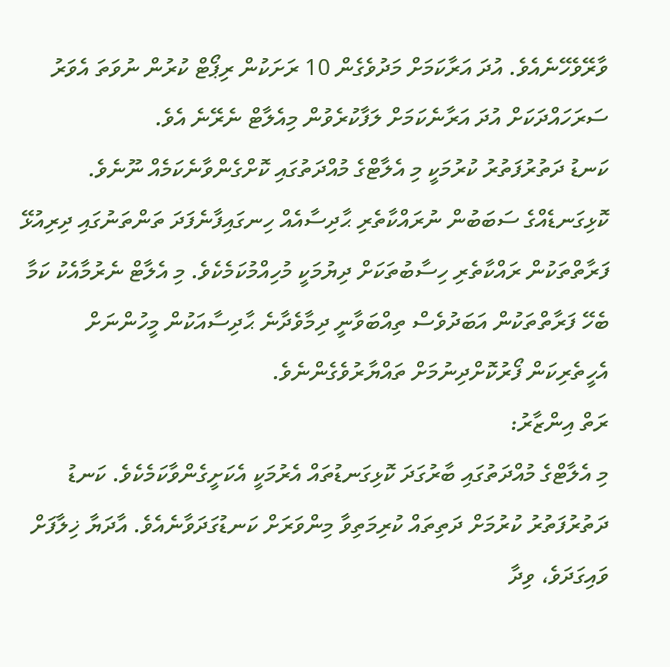ވާރޭވެހޭނެއެވެ. އުދަ އަރާކަމަށް މަދުވެގެން 10 ރަށަކުން ރިޕޯޓް ކުރުން ނުވަތަ އެވަރު ސަރަހައްދަކަށް އުދަ އަރާނެކަމަށް ލަފާކުރެވުން މިއެލާޓް ނެރޭނެ އެވެ.
ކަނޑު ދަތުރުފަތުރު ކުރުމަކީ މި އެލާޓްގެ މުއްދަތުގައި ކޮށްގެންވާނެކަމެއް ނޫނެވެ. ކޮޅިގަނޑެއްގެ ސަބަބުން ނުރައްކާތެރި ޙާދިސާއެއް ހިނގައިފާނެފަދަ ތަންތަނުގައި ދިރިއުޅޭ ފަރާތްތަކުން ރައްކާތެރި ހިސާބުތަކަށް ދިޔުމަކީ މުހިއްމުކަމެކެވެ. މި އެލާޓް ނެރުމާއެކު ކަމާ ބެހޭ ފަރާތްތަކުން އަބަދުވެސް ތިއްބަވާނީ ދިމާވެދާނެ ޙާދިސާއަކުން މީހުންނަށް އެހީތެރިކަން ފޯރުކޮށްދިނުމަށް ތައްޔާރުވެގެންނެވެ.
ރަތް އިންޒާރު:
މި އެލާޓްގެ މުއްދަތުގައި ބާރުގަދަ ކޮޅިގަނޑުތައް އެރުމަކީ އެކަށީގެންވާކަމެކެވެ. ކަނޑު ދަތުރުފަތުރު ކުރުމަށް ދަތިތައް ކުރިމަތިވާ މިންވަރަށް ކަނޑުގަދަވާނެއެވެ. އާދަޔާ ޚިލާފަށް ވައިގަދަވެ، ވިދާ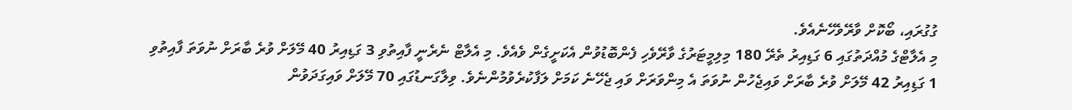ގުގުރައި، ބޯކޮށް ވާރޭވެހޭނެއެވެ.
މި އެލާޓްގެ މުއްދަތުގައި 6 ގަޑިއިރު ތެރޭ 180 މިލިމީޓަރުގެ ވާރޭވެހި ފެންބޮޑުވުން އެކަށީގެން ވެއެވެ. މި އެލާޓް ނެރެނީ ފާއިތުވި 3 ގަޑިއިރު 40 މޭލަށް ވުރެ ބާރަށް ނުވަތަ ފާއިތުވި 1 ގަޑިއިރު 42 މޭލަށް ވުރެ ބާރަށް ވައިޖެހުން ނުވަތަ އެ މިންވަރަށް ވައި ޖެހޭނެ ކަމަށް ލަފާކުރެވުމުންނެވެ. ވިލާގަނޑުގައި 70 މޭލަށް ވައިގަދަވުން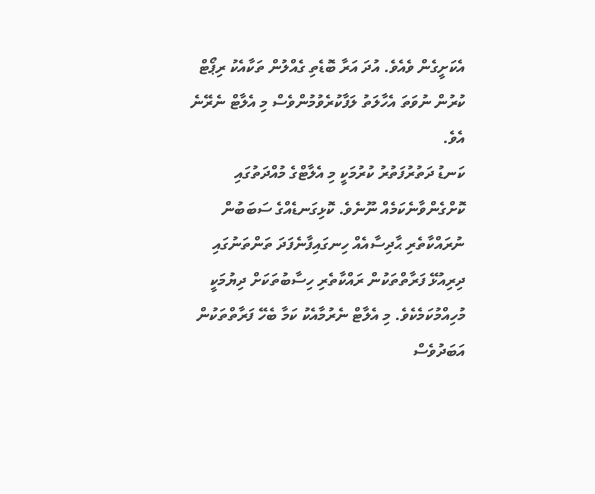އެކަށީގެން ވެއެވެ. އުދަ އަރާ ބޮޑެތި ގެއްލުން ތަކާއެކު ރިޕޯޓް ކުރުން ނުވަތަ އެހާލަތު ލަފާކުރެވުމުންވެސް މި އެލާޓް ނެރޭނެ އެވެ.
ކަނޑު ދަތުރުފަތުރު ކުރުމަކީ މި އެލާޓްގެ މުއްދަތުގައި ކޮށްގެންވާނެކަމެއް ނޫނެވެ. ކޮޅިގަނޑެއްގެ ސަބަބުން ނުރައްކާތެރި ޙާދިސާއެއް ހިނގައިފާނެފަދަ ތަންތަނުގައި ދިރިއުޅޭ ފަރާތްތަކުން ރައްކާތެރި ހިސާބުތަކަށް ދިޔުމަކީ މުހިއްމުކަމެކެވެ. މި އެލާޓް ނެރުމާއެކު ކަމާ ބެހޭ ފަރާތްތަކުން އަބަދުވެސް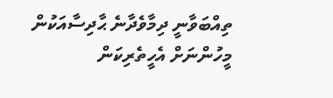ތިއްބަވާނީ ދިމާވެދާނެ ޙާދިސާއަކުން މީހުންނަށް އެހީތެރިކަން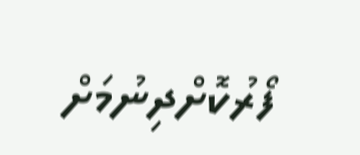ފޯރުކޮށްދިނުމަށް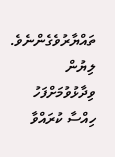ތައްޔާރުވެގެންނެވެ.
ލިޔުން ވިދާޅުވުމަށްފަހު ހިއްސާ ކުރައްވާ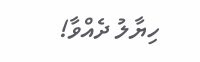ހިޔާލު ދެއްވާ!